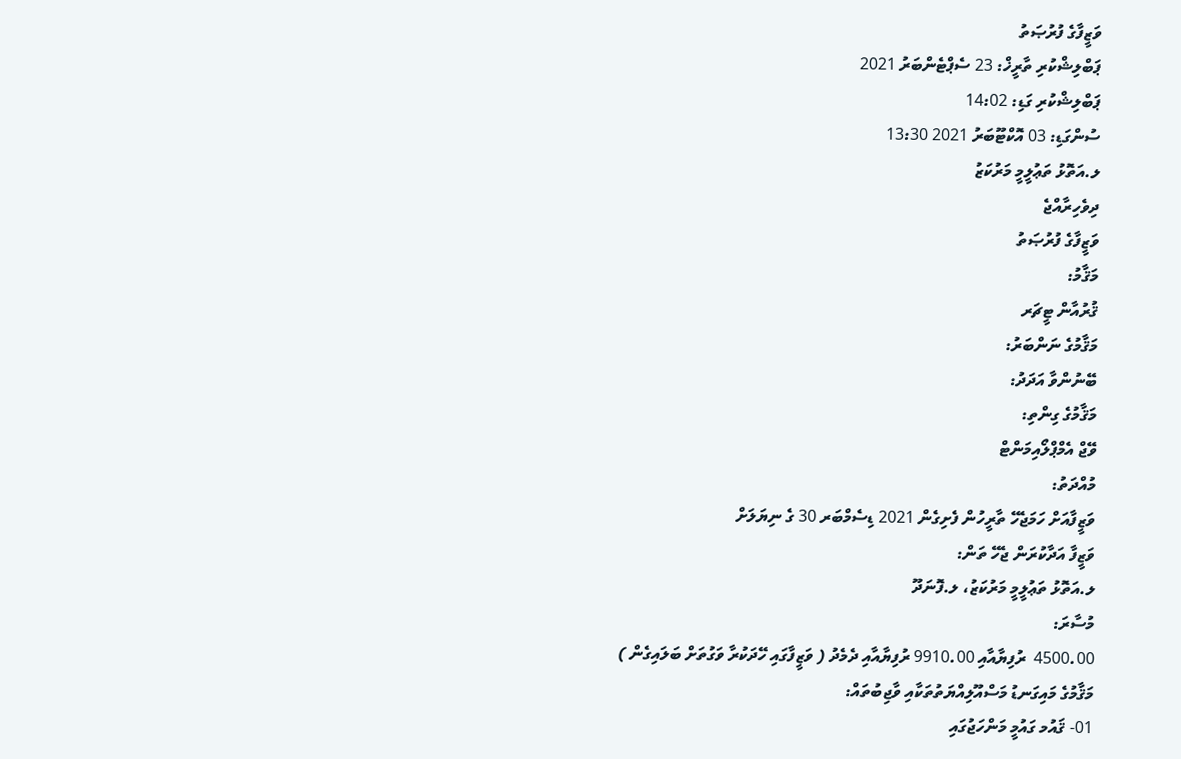ވަޒީފާގެ ފުރުޞަތު
ޕަބްލިޝްކުރި ތާރީޚް: 23 ސެޕްޓެންބަރު 2021
ޕަބްލިޝްކުރި ގަޑި: 14:02
ސުންގަޑި: 03 އޮކްޓޫބަރު 2021 13:30
ލ.އަތޮޅު ތަޢުލީމީ މަރުކަޒު
ދިވެހިރާއްޖެ
ވަޒީފާގެ ފުރުޞަތު
މަޤާމު:
ޤުރުއާން ޓީޗަރ
މަޤާމުގެ ނަންބަރު:
ބޭނުންވާ އަދަދު:
މަޤާމުގެ ގިންތި:
ވޭޖް އެމްޕްލޯއިމަންޓް
މުއްދަތު:
ވަޒީފާއަށް ހަމަޖެހޭ ތާރީހުން ފެށިގެން 2021 ޑިސެމްބަރ 30 ގެ ނިޔަލަށް
ވަޒީފާ އަދާކުރަން ޖެހޭ ތަން:
ލ.އަތޮޅު ތަޢުލީމީ މަރުކަޒު، ލ.ފޮނަދޫ
މުސާރަ:
4500.00  ރުފިޔާއާއި 9910.00 ރުފިޔާއާއި ދެމެދު ( ވަޒީފާގައި ހޭދަކުރާ ވަގުތަށް ބަލައިގެން )
މަޤާމުގެ މައިގަނޑު މަސްއޫލިއްޔަތުތަކާއި ވާޖިބުތައް:
01- ޤައުމ ގައުމީ މަންހަޖުގައި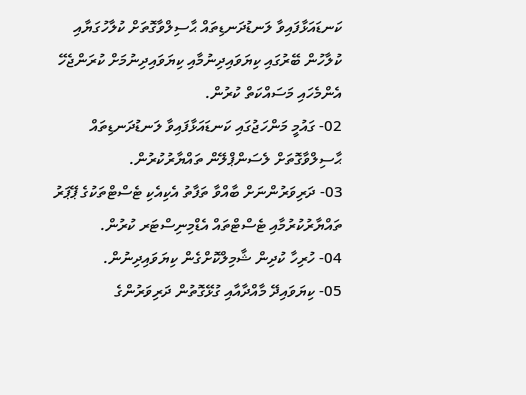ކަނޑައަޅާފައިވާ ލަނޑުދަނޑިތައް ޙާސިލްވާގޮތަށް ކުލާހުގަޔާއި ކުލާހުން ބޭރުގައި ކިޔަވައިދިނުމާއި ކިޔަވައިދިނުމަށް ކުރަންޖެހޭ އެންމެހައި މަސައްކަތް ކުރުން.
02- ގައުމީ މަންހަޖުގައި ކަނޑައަޅާފައިވާ ލަނޑުދަނޑިތައް ޙާސިލްވާގޮތަށް ލެސަންޕްލޭން ތައްޔާރުކުރުން.
03- ދަރިވަރުންނަށް ބާއްވާ ތަފާތު އެކިއެކި ޓެސްޓްތަކުގެ ޕޭޕަރު ތައްޔާރުކުރުމާއި ޓެސްޓްތައް އެޑްމިނިސްޓަރ ކުރުން.
04- ހުރިހާ ކުދިން ޝާމިލްކޮށްގެން ކިޔަވައިދިނުން.
05- ކިޔަވައިދޭ މާއްދާއާއި ގުޅޭގޮތުން ދަރިވަރުންގެ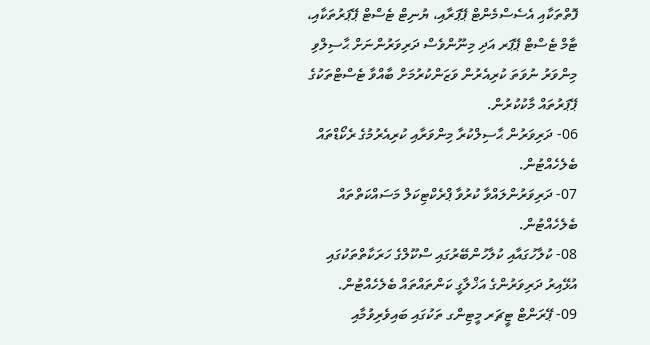ފޮތްތަކާއި އެސެސްމެންޓް ޕޭޕަރާއި، ޔުނިޓް ޓެސްޓް ޕޭޕަރުތަކާއި، ޓާމް ޓެސްޓް ޕޭޕަރ އަދި މިނޫންވެސް ދަރިވަރުންނަށް ޙާސިލްވި މިންވަރު ނުވަތަ ކުރިއެރުން ވަޒަންކުރުމަށް ބާއްވާ ޓެސްޓްތަކުގެ ޕޭޕަރުތައް މާކުކުރުން.
06- ދަރިވަރުން ޙާސިލްކުރާ މިންވަރާއި ކުރިއެރުމުގެ ރެކޯޑްތައް ބެލެހެއްޓުން.
07- ދަރިވަރުންލައްވާ ކުރުވާ ޕްރެކްޓިކަލް މަސައްކަތްތައް ބެލެހެއްޓުން.
08- ކުލާހުގައާއި ކުލާހުންބޭރުގައި ސްކޫލްގެ ހަރަކާތްތަކުގައި އުޅޭއިރު ދަރިވަރުންގެ އަޚްލާގީ ކަންތައްތައް ބެލެހެއްޓުން.
09- ޕޭރަންޓް ޓީޗަރ މީޓިންގ ތަކުގައި ބައިވެރިވުމާއި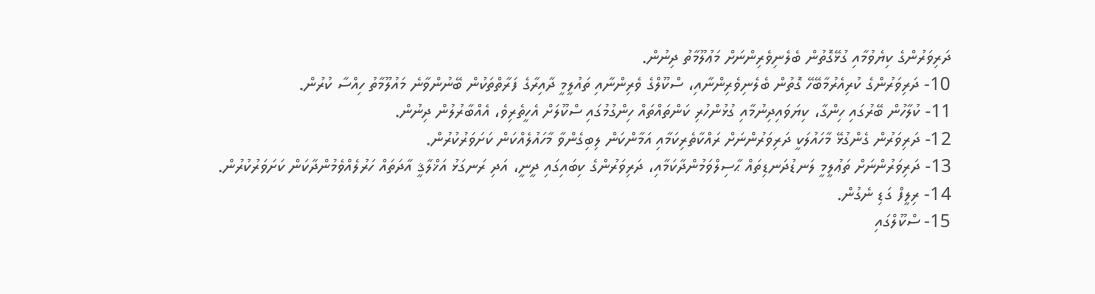ދަރިވަރުންގެ ކިޔެވުމާއި ގުޅޭގޮތުން ބެލެނިވެރިންނަށް މަޢުލޫމާތު ދިނުން.
10- ދަރިވަރުންގެ ކުރިއެރުމާބޭހޭ ގޮތުން ބެލެނިވެރިންނާއި، ސްކޫލްގެ ވެރިންނާއި ތައުލީމީ ދާއިރާގެ ފަރާތްތަކުން ބޭނުންވާނެ މައުލޫމާތު ހިއްސާ ކުރުން.
11- ކުލާހުން ބޭރުގައި ހިންގާ، ކިޔަވައިދިނުމާއި ގުޅުންހުރި ކަންތައްތައް ހިންގުމުގައި ސްކޫލަށް އެހީތެރިވެ، އެއްބާރުލުން ދިނުން.
12- ދަރިވަރުން ގެންގުޅޭ މާހައުލަކީ ދަރިވަރުންނަށް ރައްކާތެރިކަމާއި އަމާންކަން ލިބިގެންވާ މާހައުލެއްކަން ކަށަވަރުކުރުން.
13- ދަރިވަރުންނަށް ތަޢުލީމީ ލަނޑުދަނޑިތައް ޙާސިލްވަމުންދާކަމާއި، ދަރިވަރުންގެ ކިބައިގައި ދީނީ، އަދި ރަނގަޅު އަޚްލާޤީ އާދަތައް ހަރުލެއްވެމުންދާކަން ކަށަވަރުކުރުން.
14- ރިލީފް ގަޑި ނެގުން.
15- ސްކޫލްގައި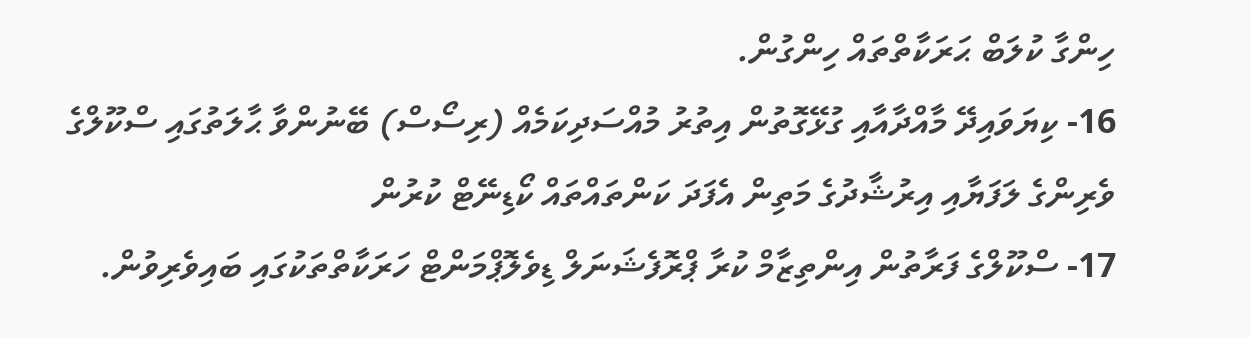ހިންގާ ކުލަބް ޙަރަކާތްތައް ހިންގުން.
16- ކިޔަވައިދޭ މާއްދާއާއި ގުޅޭގޮތުން އިތުރު މުއްސަދިކަމެއް (ރިސޯސް) ބޭނުންވާ ޙާލަތުގައި ސްކޫލްގެ ވެރިންގެ ލަފަޔާއި އިރުޝާދުގެ މަތިން އެފަދަ ކަންތައްތައް ކޯޑިނޭޓް ކުރުން
17- ސްކޫލްގެ ފަރާތުން އިންތިޒާމް ކުރާ ޕްރޮފެޝަނަލް ޑިވެލޮޕްމަންޓް ހަރަކާތްތަކުގައި ބައިވެރިވުން.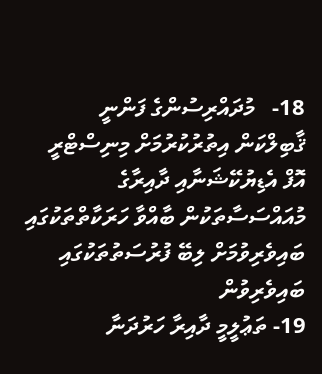18-   މުދައްރިސުންގެ ފަންނީ ޤާބިލްކަން އިތުރުކުރުމަށް މިނިސްޓްރީ އޮފް އެޑިޔުކޭޝަނާއި ދާއިރާގެ މުއައްސަސާތަކުން ބާއްވާ ހަރަކާތްތަކުގައި ބައިވެރިވުމަށް ލިބޭ ފުރުސަތުތަކުގައި ބައިވެރިވުން
19- ތަޢުލީމީ ދާއިރާ ހަރުދަނާ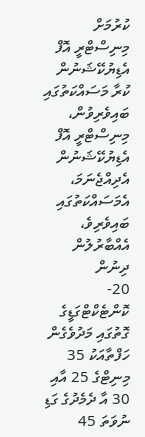ކުރުމަށް މިނިސްޓްރީ އޮފް އެޑިޔުކޭޝަނުން ކުރާ މަސައްކަތުގައި ބައިވެރިވުން، މިނިސްޓްރީ އޮފް އެޑިޔުކޭޝަނުން އެދިއްޖެނަމަ، އެމަސައްކަތުގައި ބައިވެރިވެ، އެއްބާރުލުން ދިނުން
20- ކޮންޓެކްޓްގަޑީގެ ގޮތުގައި މަދުވެގެން ހަފްތާއަކު 35 މިނިޓްގެ 25 އާއި 30 އާ ދެމެދުގެ ގަޑި ނުވަތަ 45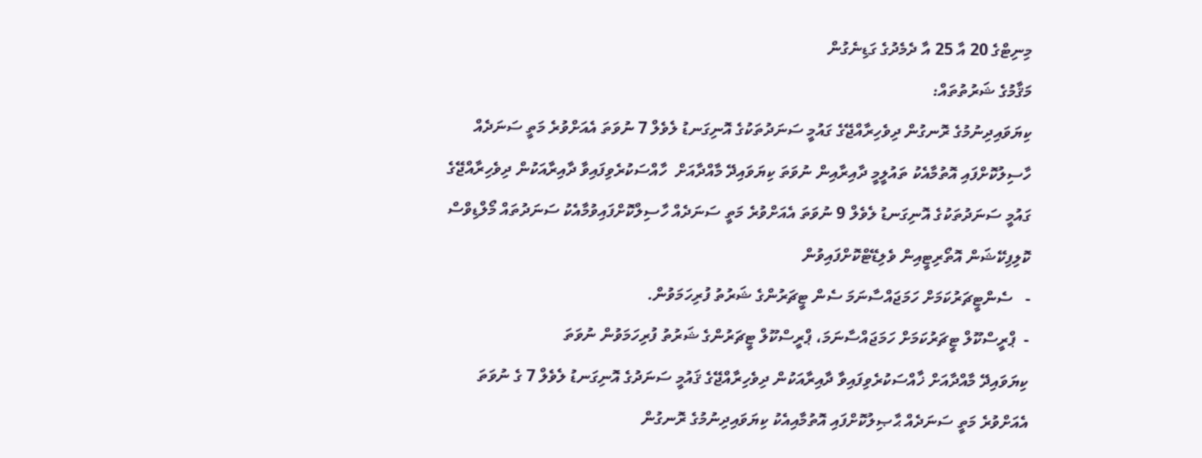މިނިޓްގެ 20 އާ 25 އާ ދެމެދުގެ ގަޑިނެގުން
މަޤާމުގެ ޝަރުތުތައް:
ކިޔަވައިދިނުމުގެ ރޮނގުން ދިވެހިރާއްޖޭގެ ގައުމީ ސަނަދުތަކުގެ އޮނިގަނޑު ލެވެލް 7 ނުވަތަ އެއަށްވުރެ މަތީ ސަނަދެއް ހާސިލުކޮށްފައި އޮތުމާއެކު ތައުލީމީ ދާއިރާއިން ނުވަތަ ކިޔަވައިދޭ މާއްދާއަށް  ހާއްސަކުރެވިފައިވާ ދާއިރާއަކުން ދިވެހިރާއްޖޭގެ ގައުމީ ސަނަދުތަކުގެ އޮނިގަނޑު ލެވެލް 9 ނުވަތަ އެއަށްވުރެ މަތީ ސަނަދެއް ހާސިލްކޮށްފައިވުމާއެކު ސަނަދުތައް މޯލްޑިވްސް ކޮލިފިކޭޝަން އޮތޯރިޓީއިން ވެލިޑޭޓްކޮށްފައިވުން
-   ސެންޓީޗަރުކަމަށް ހަމަޖައްސާނަމަ ސެން ޓީޗަރުންގެ ޝަރުތު ފުރިހަމަވުން.
-  ޕްރީސްކޫލް ޓީޗަރުކަމަށް ހަމަޖައްސާނަމަ، ޕްރީސްކޫލް ޓީޗަރުންގެ ޝަރުތު ފުރިހަމަވުން ނުވަތަ
ކިޔަވައިދޭ މާއްދާއަށް ޚާއްސަކުރެވިފައިވާ ދާއިރާއަކުން ދިވެހިރާއްޖޭގެ ޤައުމީ ސަނަދުގެ އޮނިގަނޑު ލެވެލް 7 ގެ ނުވަތަ އެއަށްވުރެ މަތީ ސަނަދެއް ޙާޞިލުކޮށްފައި އޮތުމާއިއެކު ކިޔަވައިދިނުމުގެ ރޮނގުން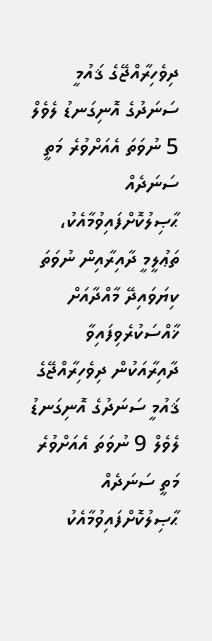ދިވެހިރާއްޖޭގެ ޤައުމީ ސަނަދުގެ އޮނިގަނޑު ލެވެލް 5 ނުވަތަ އެއަށްވުރެ މަތީ ސަނަދެއް ޙާޞިލުކޮށްފައިވުމާއެކު، ތަޢުލީމީ ދާއިރާއިން ނުވަތަ ކިޔަވައިދޭ މާއްދާއަށް ޚާއްސަކުރެވިފައިވާ ދާއިރާއަކުން ދިވެހިރާއްޖޭގެ ޤައުމީ ސަނަދުގެ އޮނިގަނޑު ލެވެލް 9 ނުވަތަ އެއަށްވުރެ މަތީ ސަނަދެއް ޙާޞިލުކޮށްފައިވުމާއެކު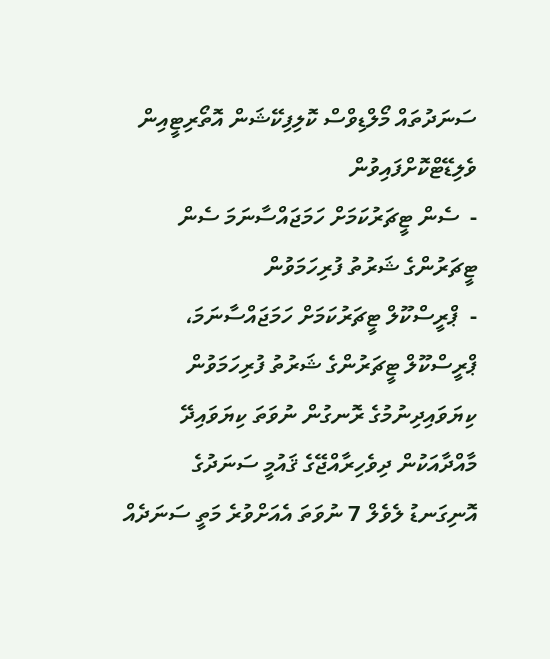ސަނަދުތައް މޯލްޑިވްސް ކޮލިފިކޭޝަން އޮތޯރިޓީއިން ވެލިޑޭޓްކޮށްފައިވުން
-  ސެން ޓީޗަރުކަމަށް ހަމަޖައްސާނަމަ ސެން ޓީޗަރުންގެ ޝަރުތު ފުރިހަމަވުން
-  ޕްރީސްކޫލް ޓީޗަރުކަމަށް ހަމަޖައްސާނަމަ، ޕްރީސްކޫލް ޓީޗަރުންގެ ޝަރުތު ފުރިހަމަވުން
ކިޔަވައިދިނުމުގެ ރޮނގުން ނުވަތަ ކިޔަވައިދޭ މާއްދާއަކުން ދިވެހިރާއްޖޭގެ ޤައުމީ ސަނަދުގެ އޮނިގަނޑު ލެވެލް 7 ނުވަތަ އެއަށްވުރެ މަތީ ސަނަދެއް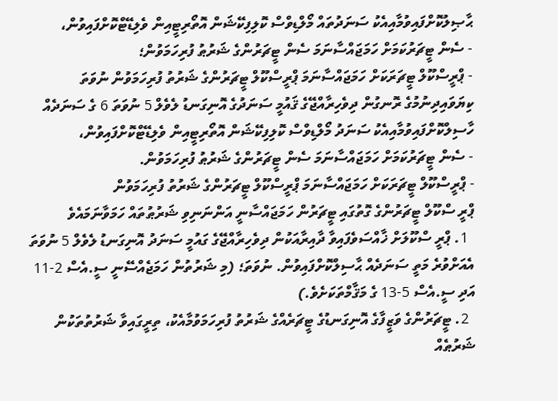ޙާޞިލުކޮށްފައިވުމާއިއެކު ސަނަދުތައް މޯލްޑިވްސް ކޮލިފިކޭޝަން އޮތޯރިޓީއިން ވެލިޑޭޓްކޮށްފައިވުން،
- ސެން ޓީޗަރުކަމަށް ހަމަޖައްސާނަމަ ސެން ޓީޗަރުންގެ ޝަރުޠު ފުރިހަމަވުން؛
- ޕްރީސްކޫލް ޓީޗަރަކަށް ހަމަޖައްސާނަމަ ޕްރީސްކޫލް ޓީޗަރުންގެ ޝަރުތު ފުރިހަމަވުން ނުވަތަ
ކިޔަވައިދިނުމުގެ ރޮނގުން ދިވެހިރާއްޖޭގެ ޤައުމީ ސަނަދުގެ އޮނިގަނޑު ލެވެލް 5 ނުވަތަ 6 ގެ ސަނަދެއް ހާސިލްކޮށްފައިވުމާއިއެކު ސަނަދު މޯލްޑިވްސް ކޮލިފިކޭޝަން އޮތޯރިޓީއިން ވެލިޑޭޓްކޮށްފައިވުން،
- ސެން ޓީޗަރުކަމަށް ހަމަޖައްސާނަމަ ސެން ޓީޗަރުންގެ ޝަރުޠު ފުރިހަމަވުން.
- ޕްރީސްކޫލް ޓީޗަރަކަށް ހަމަޖައްސާނަމަ ޕްރީސްކޫލް ޓީޗަރުންގެ ޝަރުތު ފުރިހަމަވުން
ޕްރީ ސްކޫލް ޓީޗަރުންގެ ގޮތުގައި ޓީޗަރުން ހަމަޖައްސާނީ އަންނަނިވި ޝަރުޠުތައް ހަމަވާނަމައެވެ
  1. ޕްރީ ސްކޫލަށް ޚާއްސަވެފައިވާ ދާއިރާއަކުން ދިވެހިރާއްޖޭގެ ގައުމީ ސަނަދު އޮނިގަނޑު ލެވެލް 5 ނުވަތަ އެއަށްވުރެ މަތީ ސަނަދެއް ޙާސިލްކޮށްފައިވުން. ނުވަތަ؛ (މި ޝަރުތުން ހަމަޖެއްސޭނީ ސީ.އެސް 2-11 އަދި ސީ.އެސް 5-13 ގެ މަޤާމްތަކަށެވެ.)
  2. ޓީޗަރުންގެ ވަޒީފާގެ އޮނިގަނޑުގެ ޓީޗަރެއްގެ ޝަރުތު ފުރިހަމަވުމާއެކު، ތިރީގައިވާ ޝަރުތުތަކުން ޝަރުޠެއް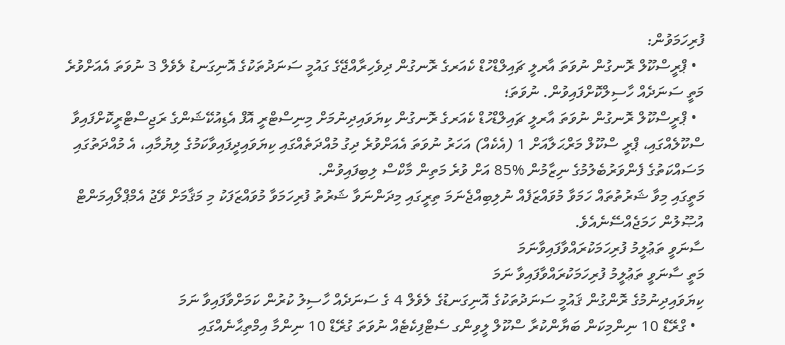ފުރިހަމަވުން:
  • ޕްރީސްކޫލް ރޮނގުން ނުވަތަ އާރލީ ޗައިލްޑްހުޑް ކެއަރގެ ރޮނގުން ދިވެހިރާއްޖޭގެ ގައުމީ ސަނަދުތަކުގެ އޮނިގަނޑު ލެވެލް 3 ނުވަތަ އެއަށްވުރެ މަތީ ސަނަދެއް ހާސިލްކޮށްފައިވުން. ނުވަތަ؛
  • ޕްރީސްކޫލް ރޮނގުން ނުވަތަ އާރލީ ޗައިލްޑްހުޑް ކެއަރގެ ރޮނގުން ކިޔަވައިދިނުމަށް މިނިސްޓްރީ އޮފް އެޑިއުކޭޝަންގެ ރަޖިސްޓްރީކޮށްފައިވާ ސްކޫލެއްގައި، ޕްރީ ސްކޫލް މަރްޙަލާއަށް 1 (އެކެއް) އަހަރު ނުވަތަ އެއަށްވުރެ ދިގު މުއްދަތެއްގައި ކިޔަވައިދީފައިވާކަމުގެ ލިޔުމާއި، އެ މުއްދަތުގައި މަސައްކަތުގެ ފެންވަރުބެލުމުގެ ނިޒާމުން %85 އަށް ވުރެ މަތިން މާކްސް ލިބިފައިވުން.
މަތީގައި މިވާ ޝަރުތުތައް ހަމަވާ މުވައްޒަފެއް ނުލިބިއްޖެނަމަ ތިރީގައި މިދަންނަވާ ޝަރުތު ފުރިހަމަވާ މުވައްޒަފަކު މި މަޤާމަށް ވޭޖު އެމްޕްލޯއިމަންޓް އުޞޫލުން ހަމަޖެއްސޭނެއެވެ.
ސާނަވީ ތަޢުލީމު ފުރިހަމަކުރައްވާފައިވާނަމަ
މަތީ ސާނަވީ ތަޢުލީމު ފުރިހަމަކުރައްވާފައިވާ ނަމަ
ކިޔަވައިދިނުމުގެ ރޮންގުން ޤައުމީ ސަނަދުތަކުގެ އޮނިގަނޑުގެ ލެވެލް 4 ގެ ސަނަދެއް ހާސިލު ކުރުން ކަމަށްވާފައިވާ ނަމަ
  • ގްރޭޑް 10 ނިންމިކަން ބަޔާންކުރާ ސްކޫލް ލީވިންގ ސެޓްފިކެޓެއް ނުވަތަ ގުރޭޑް 10 ނިންމާ އިމްތިޙާނެއްގައި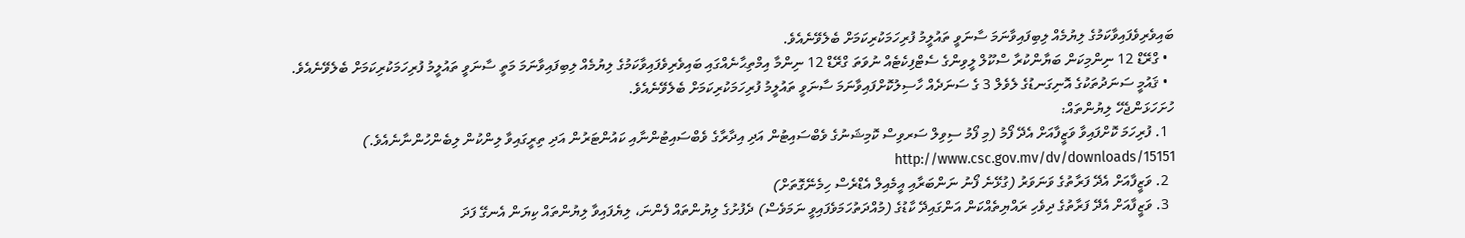ބައިވެރިވެފައިވާކަމުގެ ލިޔުމެއް ލިބިފައިވާނަމަ ސާނަވީ ތައުލީމު ފުރިހަމަކުރިކަމަށް ބެލެވޭނެއެވެ.
  • ގްރޭޑް 12 ނިންމިކަން ބަޔާންކުރާ ސްކޫލް ލީވިންގެ ސެޓްފިކެޓެއް ނުވަތަ ގްރޭޑް 12 ނިންމާ އިމްތިޙާނެއްގައި ބައިވެރިވެފައިވާކަމުގެ ލިޔުމެއް ލިބިފައިވާނަމަ މަތީ ސާނަވީ ތައުލީމު ފުރިހަމަކުރިކަމަށް ބެލެވޭނެއެވެ.
  • ޤައުމީ ސަނަދުތަކުގެ އޮނިގަނޑުގެ ލެވެލް 3 ގެ ސަނަދެއް ހާސިލުކޮށްފައިވާނަމަ ސާނަވީ ތައުލީމު ފުރިހަމަކުރިކަމަށް ބެލެވޭނެއެވެ.
ހުށަހަޅަންޖެހޭ ލިޔުންތައް:
  1. ފުރިހަމަ ކޮށްފައިވާ ވަޒީފާއަށް އެދޭ ފޯމު (މި ފޯމު ސިވިލް ސަރވިސް ކޮމިޝަނުގެ ވެބްސައިޓުން އަދި އިދާރާގެ ވެބްސައިޓުންނާއި ކައުންޓަރުން އަދި ތިރީގައިވާ ލިންކުން ލިބެންހުންނާނެއެވެ.)  http://www.csc.gov.mv/dv/downloads/15151
  2. ވަޒީފާއަށް އެދޭ ފަރާތުގެ ވަނަވަރު (ގުޅޭނެ ފޯނު ނަންބަރާއި އީމެއިލް އެޑްރެސް ހިމެނޭގޮތަށް)
  3. ވަޒީފާއަށް އެދޭ ފަރާތުގެ ދިވެހި ރައްޔިތެއްކަން އަންގައިދޭ ކާޑުގެ (މުއްދަތުހަމަވެފައިވީ ނަމަވެސް) ދެފުށުގެ ލިޔުންތައް ފެންނަ، ލިޔެފައިވާ ލިޔުންތައް ކިޔަން އެނގޭ ފަދަ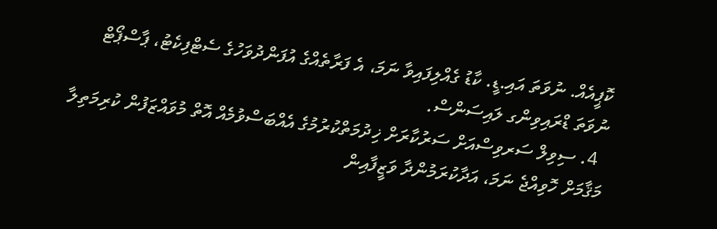ކޮޕީއެއް. ނުވަތަ އައި.ޑީ. ކާޑު ގެއްލިފައިވާ ނަމަ، އެ ފަރާތެއްގެ އުފަންދުވަހުގެ ސެޓްފިކެޓު، ޕާސްޕޯޓް ނުވަތަ ޑްރައިވިންގ ލައިސަންސް.
  4. ސިވިލް ސަރވިސްއަށް ސަރުކާރަށް ޚިދުމަތްކުރުމުގެ އެއްބަސްވުމެއް އޮތް މުވައްޒަފުން ކުރިމަތިލާ މަޤާމަށް ހޮވިއްޖެ ނަމަ، އަދާކުރަމުންދާ ވަޒީފާއިން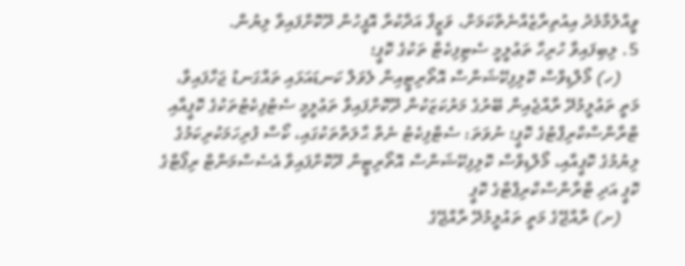ވީއްލުމާމެދު އިއުތިރާޒެއްނެތްކަމަށް، ވަޒީފާ އަދާކުރާ އޮފީހުން ދޫކޮށްފައިވާ ލިޔުން.
5. ލިބިފައިވާ ހުރިހާ ތަޢުލީމީ ސެޓިފިކެޓް ތަކުގެ ކޮޕީ؛
    (ހ) މޯލްޑިވްސް ކޮލިފިކޭޝަންސް އޮތޯރިޓީއިން ލެވަލް ކަނޑައަޅައި ތައްގަނޑު ޖަހާފައިވާ، މަތީ ތަޢުލީމުދޭ ރާއްޖެއިން ބޭރުގެ މަރުކަޒަކުން ދޫކޮށްފައިވާ ތަޢުލީމީ ސެޓުފިކެޓުތަކުގެ ކޮޕީއާއި ޓްރާންސްކްރިޕްޓުގެ ކޮޕީ؛ ނުވަތަ: ސެޓްފިކެޓު ނެތް ޙާލަތްތަކުގައި، ކޯސް ފުރިހަމަކުރިކަމުގެ ލިޔުމުގެ ކޮޕީއާއި، މޯލްޑިވްސް ކޮލިފިކޭޝަންސް އޮތޯރިޓީން ދޫކޮށްފައިވާ އެސެސްމަންޓް ރިޕޯޓްގެ ކޮޕީ އަދި ޓްރާންސްކްރިޕްޓްގެ ކޮޕީ
    (ށ) ރާއްޖޭގެ މަތީ ތައުލީމުދޭ ރާއްޖޭގެ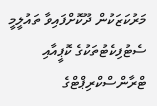މަރުކަޒަކުން ދޫކޮށްފައިވާ ތައުލީމީ ސެޓުފިކެޓުތަކުގެ ކޮޕީއާއި ޓްރާންސްކްރިޕްޓްގެ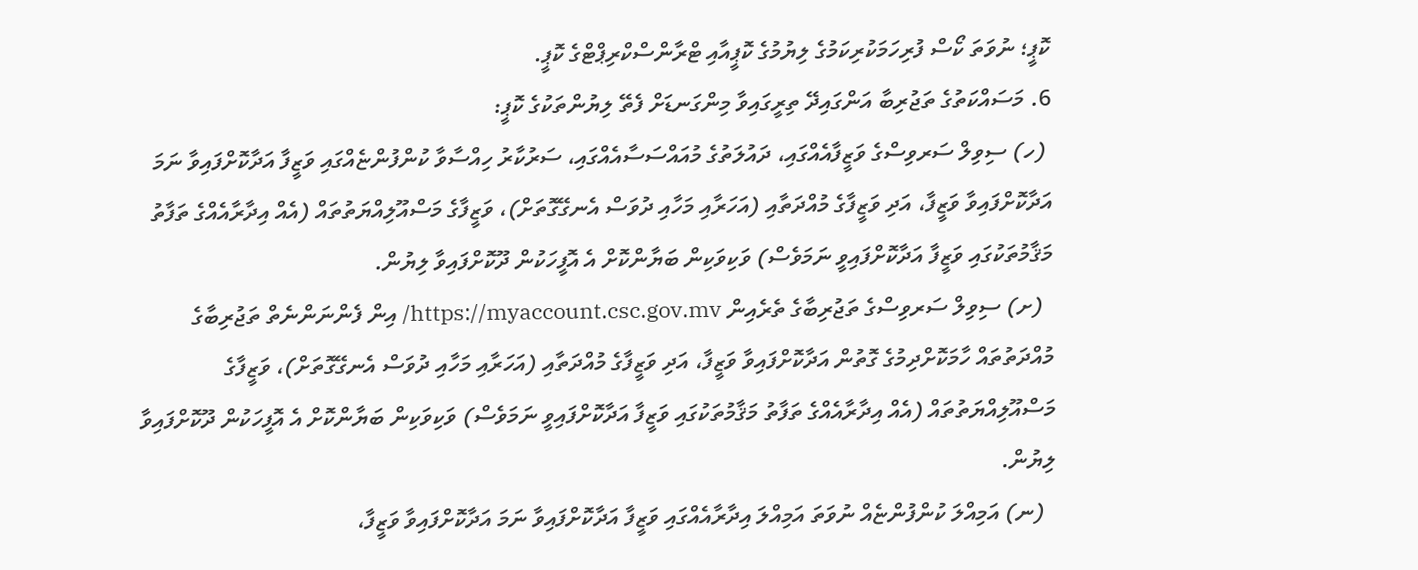ކޮޕީ؛ ނުވަތަ ކޯސް ފުރިހަމަކުރިކަމުގެ ލިޔުމުގެ ކޮޕީއާއި ޓްރާންސްކްރިޕްޓްގެ ކޮޕީ.
6. މަސައްކަތުގެ ތަޖުރިބާ އަންގައިދޭ ތިރީގައިވާ މިންގަނޑަށް ފެތޭ ލިޔުންތަކުގެ ކޮޕީ:
 (ހ) ސިވިލް ސަރވިސްގެ ވަޒީފާއެއްގައި، ދައުލަތުގެ މުއައްސަސާއެއްގައި، ސަރުކާރު ހިއްސާވާ ކުންފުންޏެއްގައި ވަޒީފާ އަދާކޮށްފައިވާ ނަމަ އަދާކޮށްފައިވާ ވަޒީފާ، އަދި ވަޒީފާގެ މުއްދަތާއި (އަހަރާއި މަހާއި ދުވަސް އެނގޭގޮތަށް)، ވަޒީފާގެ މަސްއޫލިއްޔަތުތައް (އެއް އިދާރާއެއްގެ ތަފާތު މަޤާމުތަކުގައި ވަޒީފާ އަދާކޮށްފައިވީ ނަމަވެސް) ވަކިވަކިން ބަޔާންކޮށް އެ އޮފީހަކުން ދޫކޮށްފައިވާ ލިޔުން.
  (ށ) ސިވިލް ސަރވިސްގެ ތަޖުރިބާގެ ތެރެއިން https://myaccount.csc.gov.mv/ އިން ފެންނަންނެތް ތަޖުރިބާގެ މުއްދަތުތައް ހާމަކޮށްދިމުގެ ގޮތުން އަދާކޮށްފައިވާ ވަޒީފާ، އަދި ވަޒީފާގެ މުއްދަތާއި (އަހަރާއި މަހާއި ދުވަސް އެނގޭގޮތަށް)، ވަޒީފާގެ މަސްއޫލިއްޔަތުތައް (އެއް އިދާރާއެއްގެ ތަފާތު މަޤާމުތަކުގައި ވަޒީފާ އަދާކޮށްފައިވީ ނަމަވެސް) ވަކިވަކިން ބަޔާންކޮށް އެ އޮފީހަކުން ދޫކޮށްފައިވާ ލިޔުން.
  (ނ) އަމިއްލަ ކުންފުންޏެއް ނުވަތަ އަމިއްލަ އިދާރާއެއްގައި ވަޒީފާ އަދާކޮށްފައިވާ ނަމަ އަދާކޮށްފައިވާ ވަޒީފާ،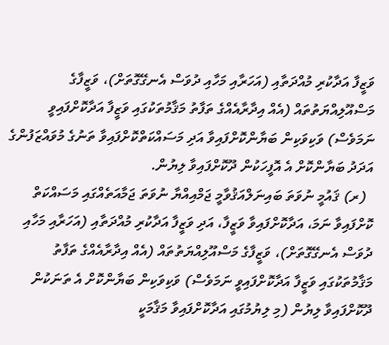ވަޒީފާ އަދާކުރި މުއްދަތާއި (އަހަރާއި މަހާއި ދުވަސް އެނގޭގޮތަށް)، ވަޒީފާގެ މަސްއޫލިއްޔަތުތައް (އެއް އިދާރާއެއްގެ ތަފާތު މަޤާމުތަކުގައި ވަޒީފާ އަދާކޮށްފައިވީ ނަމަވެސް) ވަކިވަކިން ބަޔާންކޮށްފައިވާ އަދި މަސައްކަތްކޮށްފައިވާ ތަނުގެ މުވައްޒަފުންގެ އަދަދު ބަޔާންކޮށް އެ އޮފީހަކުން ދޫކޮށްފައިވާ ލިޔުން.
  (ރ) ޤައުމީ ނުވަތަ ބައިނަލްއަޤުވާމީ ޖަމްއިއްޔާ ނުވަތަ ޖަމާއަތެއްގައި މަސައްކަތް ކޮށްފައިވާ ނަމަ، އަދާކޮށްފައިވާ ވަޒީފާ، އަދި ވަޒީފާ އަދާކުރި މުއްދަތާއި (އަހަރާއި މަހާއި ދުވަސް އެނގޭގޮތަށް)، ވަޒީފާގެ މަސްއޫލިއްޔަތުތައް (އެއް އިދާރާއެއްގެ ތަފާތު މަޤާމުތަކުގައި ވަޒީފާ އަދާކޮށްފައިވީ ނަމަވެސް) ވަކިވަކިން ބަޔާންކޮށް އެ ތަނަކުން ދޫކޮށްފައިވާ ލިޔުން (މި ލިޔުމުގައި އަދާކޮށްފައިވާ މަޤާމަކީ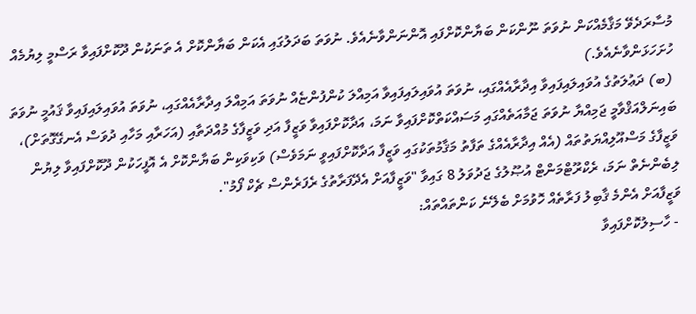މުސާރަދެވޭ މަޤާމެއްކަން ނުވަތަ ނޫންކަން ބަޔާންކޮށްފައި އޮންނަންވާނެއެވެ. ނުވަތަ ބަދަލުގައި އެކަން ބަޔާންކޮށް އެ ތަނަކުން ދޫކޮށްފައިވާ ރަސްމީ ލިޔުމެއް ހުށަހަޅަންވާނެއެވެ.)
 (ބ) ދަޢުލަތުގެ އުވައިލައިފައިވާ އިދާރާއެއްގައި، ނުވަތަ އުވައިލައިފައިވާ އަމިއްލަ ކުންފުންޏެއް ނުވަތަ އަމިއްލަ އިދާރާއެއްގައި، ނުވަތަ އުވައިލައިފައިވާ ޤައުމީ ނުވަތަ ބައިނަލްއަޤްވާމީ ޖަމިއްޔާ ނުވަތަ ޖަމާއަތެއްގައި މަސައްކަތްކޮށްފައިވާ ނަމަ، އަދާކޮށްފައިވާ ވަޒީފާ އަދި ވަޒީފާގެ މުއްދަތާއި (އަހަރާއި މަހާއި ދުވަސް އެނގޭގޮތަށް)، ވަޒީފާގެ މަސްއޫލިއްޔަތުތައް (އެއް އިދާރާއެއްގެ ތަފާތު މަޤާމުތަކުގައި ވަޒީފާ އަދާކޮށްފައިވީ ނަމަވެސް) ވަކިވަކިން ބަޔާންކޮށް އެ އޮފީހަކުން ދޫކޮށްފައިވާ ލިޔުން ލިބެންނެތް ނަމަ، ރެކްރޫޓްމަންޓް އުޞޫލުގެ ޖަދުވަލު 8 ގައިވާ "ވަޒީފާއަށް އެދޭފަރާތުގެ ރެފަރެންސް ޗެކް ފޯމު".
ވަޒީފާއަށް އެންމެ ޤާބިލު ފަރާތެއް ހޮވުމަށް ބެލޭނެ ކަންތައްތައް:
 - ހާސިލުކޮށްފައިވާ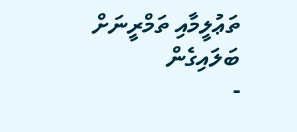ތަޢުލީމާއި ތަމްރީނަށް ބަލައިގެން
-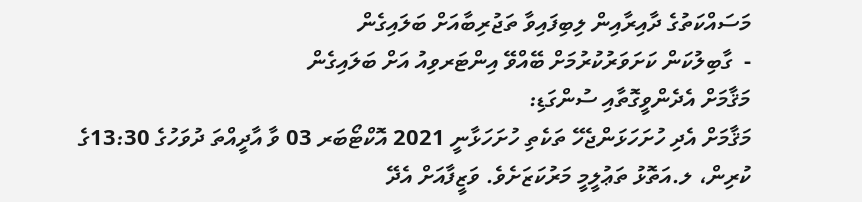މަސައްކަތުގެ ދާއިރާއިން ލިބިފައިވާ ތަޖުރިބާއަށް ބަލައިގެން
-  ގާބިލުކަން ކަށަވަރުކުރުމަށް ބޭއްވޭ އިންޓަރވިއު އަށް ބަލައިގެން
މަޤާމަށް އެދެންވީގޮތާއި ސުންގަޑި:
މަޤާމަށް އެދި ހުށަހަޅަންޖެހޭ ތަކެތި ހުށަހަޅާނީ 2021 އޮކްޓޯބަރ 03 ވާ އާދީއްތަ ދުވަހުގެ 13:30ގެ ކުރިން، ލ.އަތޮޅު ތަޢުލީމީ މަރުކަޒަށެވެ. ވަޒީފާއަށް އެދޭ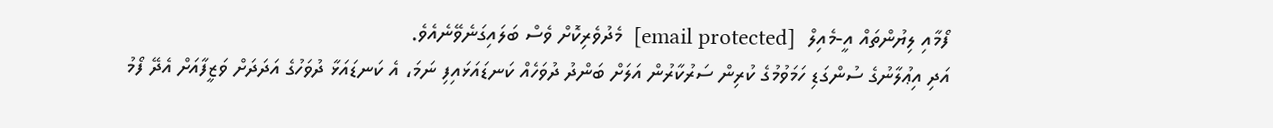ފޯމާއި ލިޔުންތައް އީ-މެއިލް  [email protected]  މެދުވެރިކޮށް ވެސް ބަލައިގަނެވޭނެއެވެ.
އަދި އިޢުލާނުގެ ސުންގަޑި ހަމަވުމުގެ ކުރިން ސަރުކާރުން އަލަށް ބަންދު ދުވަހެއް ކަނޑައަޅައިފި ނަމަ، އެ ކަނޑައަޅާ ދުވަހުގެ އަދަދަށް ވަޒީފާއަށް އެދޭ ފޯމު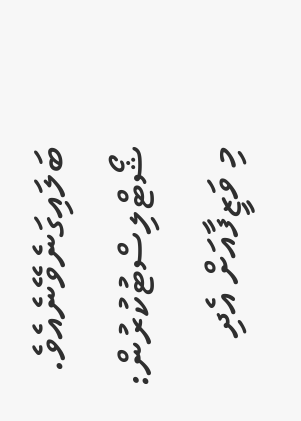ބަލައިގަނެވޭނެއެވެ.
ޝޯޓްލިސްޓުކުރުން:
މި ވަޒީފާއަށް އެދި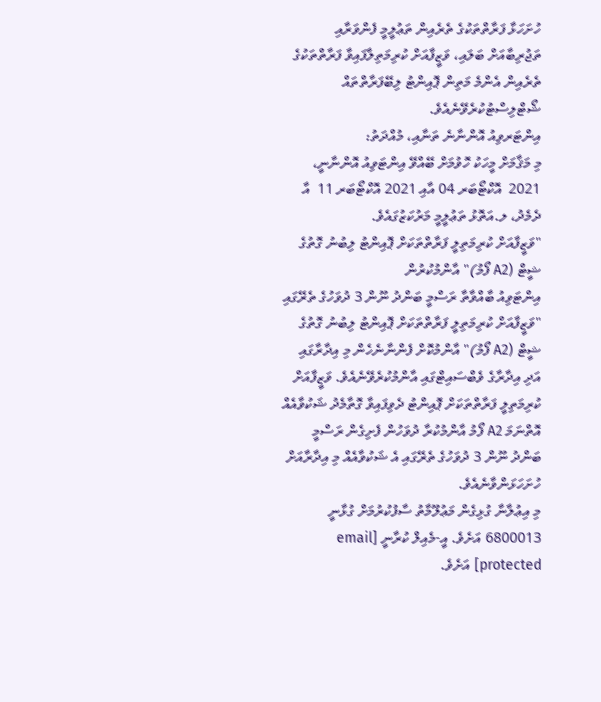ހުށަހަޅާ ފަރާތްތަކުގެ ތެރެއިން ތަޢުލީމީ ފެންވަރާއި ތަޖުރިބާއަށް ބަލައި، ވަޒީފާއަށް ކުރިމަތިލާފައިވާ ފަރާތްތަކުގެ ތެރެއިން އެންމެ މަތިން ޕޮއިންޓު ލިބޭފަރާތްތައް ޝޯޓްލިސްޓުކުރެވޭނެއެވެ.
އިންޓަރވިއު އޮންނާނެ ތަނާއި، މުއްދަތު:
މި މަޤާމަށް މީހަކު ހޮވުމަށް ބޭއްވޭ އިންޓަވިއު އޮންނާނީ، 2021  އޮކްޓޯބަރ 04 އާއި 2021 އޮކްޓޯބަރ 11  އާ ދެމެދު، ލ.އަތޮޅު ތަޢުލީމީ މަރުކަޒުގައެވެ.
"ވަޒީފާއަށް ކުރިމަތިލީ ފަރާތްތަކަށް ޕޮއިންޓު ލިބުނު ގޮތުގެ ޝީޓް (A2 ފޯމު)" އާންމުކުރުން
އިންޓަވިއު ބާއްވާތާ ރަސްމީ ބަންދު ނޫން 3 ދުވަހުގެ ތެރޭގައި "ވަޒީފާއަށް ކުރިމަތިލީ ފަރާތްތަކަށް ޕޮއިންޓު ލިބުނު ގޮތުގެ ޝީޓް (A2 ފޯމު)" އާންމުކޮށް ފެންނާނެހެން މި އިދާރާގައި އަދި އިދާރާގެ ވެބްސައިޓްގައި އާންމުކުރެވޭނެއެވެ. ވަޒީފާއަށް ކުރިމަތިލީ ފަރާތްތަކަށް ޕޮއިންޓު ދެވިފައިވާ ގޮތާމެދު ޝަކުވާއެއް އޮތްނަމަ A2 ފޯމު އާންމުކުރާ ދުވަހުން ފެށިގެން ރަސްމީ ބަންދު ނޫން 3 ދުވަހުގެ ތެރޭގައި އެ ޝަކުވާއެއް މި އިދާރާއަށް ހުށަހަޅަންވާނެއެވެ.
މި އިޢުލާނާ ގުޅިގެން މަޢުލޫމާތު ސާފުކުރުމަށް ގުޅާނީ 6800013 އަށެވެ. އީ-މެއިލް ކުރާނީ [email protected] އަށެވެ.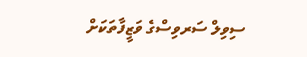ސިވިލް ސަރވިސްގެ ވަޒީފާތަކަށް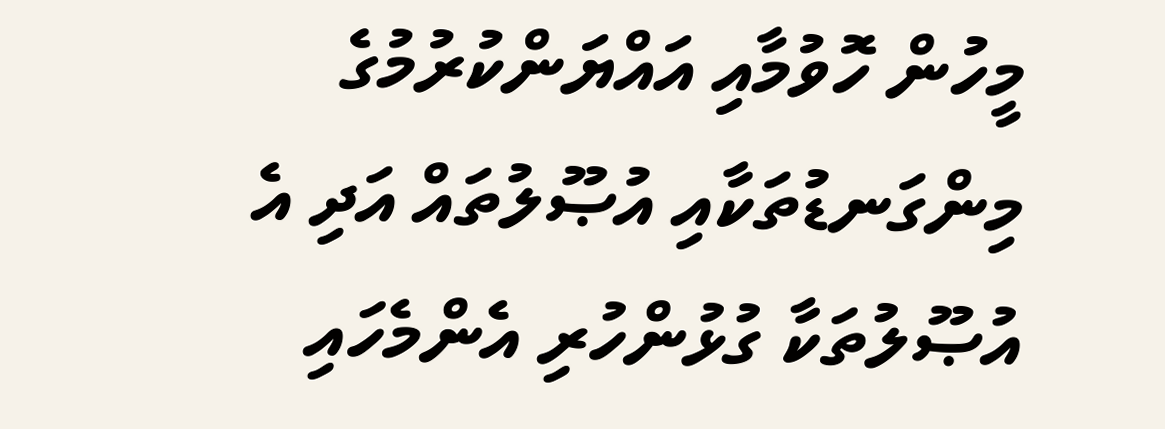މީހުން ހޮވުމާއި އައްޔަންކުރުމުގެ މިންގަނޑުތަކާއި އުޞޫލުތައް އަދި އެ އުޞޫލުތަކާ ގުޅުންހުރި އެންމެހައި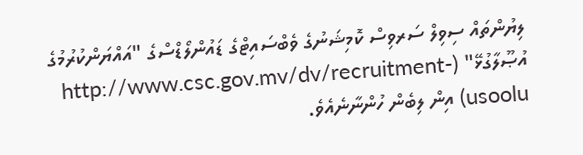ލިޔުންތައް ސިވިލް ސަރވިސް ކޮމިޝަނުގެ ވެބްސައިޓްގެ ޑައުންލޯޑްސްގެ "އައްޔަންކުރުމުގެ އުޞޫލާގުޅޭ" (http://www.csc.gov.mv/dv/recruitment-usoolu) އިން ލިބެން ހުންނާނެއެވެ.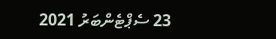23 ސެޕްޓެންބަރު 2021